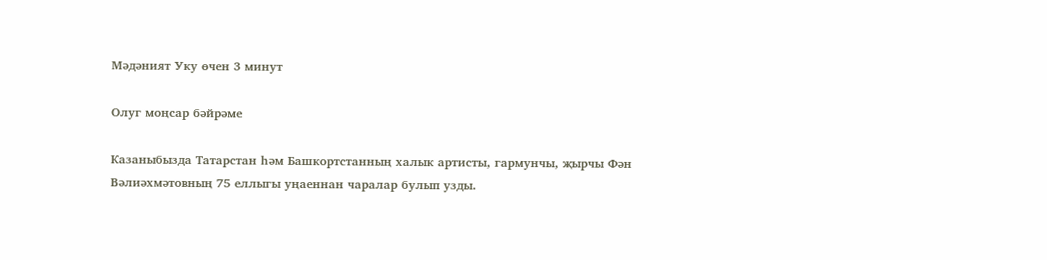Мәдәният Уку өчен 3 минут

Олуг моңсар бәйрәме

Казаныбызда Татарстан һәм Башкортстанның халык артисты, гармунчы, җырчы Фән Вәлиәхмәтовның 75 еллыгы уңаеннан чаралар булып узды.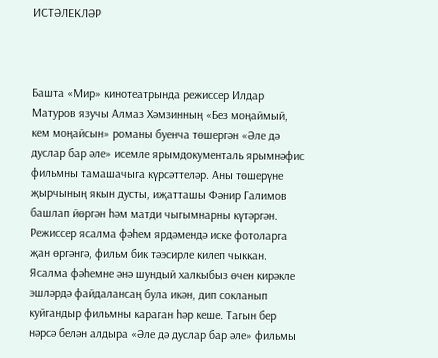ИСТӘЛЕКЛӘР



Башта «Мир» кинотеатрында режиссер Илдар Матуров язучы Алмаз Хәмзинның «Без моңаймый, кем моңайсын» романы буенча төшергән «Әле дә дуслар бар әле» исемле ярымдокументаль ярымнәфис фильмны тамашачыга күрсәттеләр. Аны төшерүне җырчының якын дусты, иҗатташы Фәнир Галимов башлап йөргән һәм матди чыгымнарны күтәргән. Режиссер ясалма фәһем ярдәмендә иске фотоларга җан өргәнгә, фильм бик тәэсирле килеп чыккан. Ясалма фәһемне әнә шундый халкыбыз өчен кирәкле эшләрдә файдалансаң була икән, дип сокланып куйгандыр фильмны караган һәр кеше. Тагын бер нәрсә белән алдыра «Әле дә дуслар бар әле» фильмы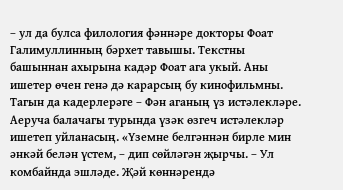– ул да булса филология фәннәре докторы Фоат Галимуллинның бәрхет тавышы. Текстны башыннан ахырына кадәр Фоат ага укый. Аны ишетер өчен генә дә карарсың бу кинофильмны. Тагын да кадерлерәге – Фән аганың үз истәлекләре. Аеруча балачагы турында үзәк өзгеч истәлекләр ишетеп уйланасың. «Үземне белгәннән бирле мин әнкәй белән үстем, – дип сөйләгән җырчы. – Ул комбайнда эшләде. Җәй көннәрендә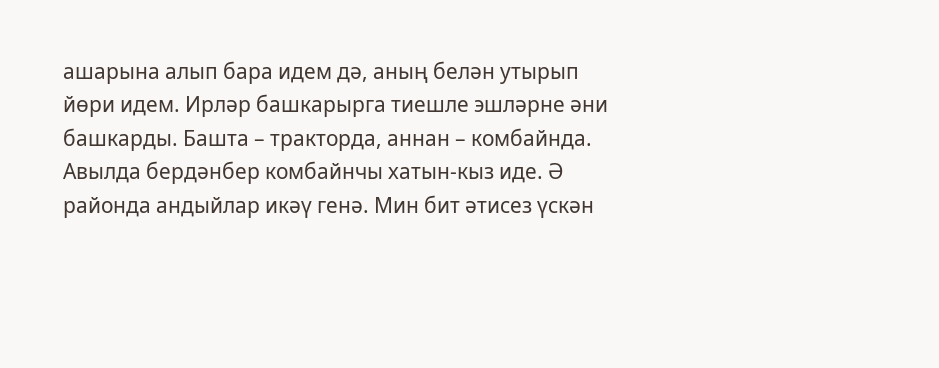ашарына алып бара идем дә, аның белән утырып йөри идем. Ирләр башкарырга тиешле эшләрне әни башкарды. Башта – тракторда, аннан – комбайнда. Авылда бердәнбер комбайнчы хатын-кыз иде. Ә районда андыйлар икәү генә. Мин бит әтисез үскән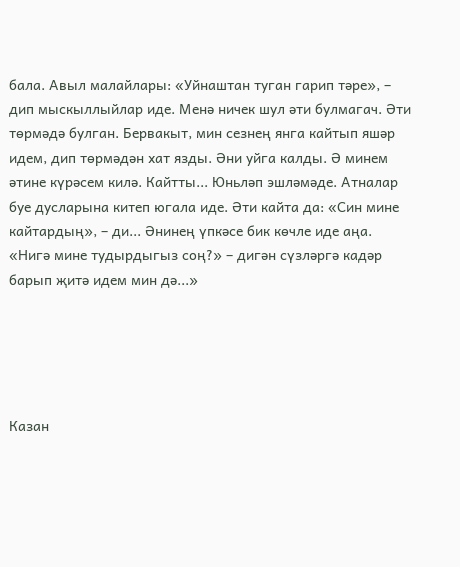бала. Авыл малайлары: «Уйнаштан туган гарип тәре», – дип мыскыллыйлар иде. Менә ничек шул әти булмагач. Әти төрмәдә булган. Бервакыт, мин сезнең янга кайтып яшәр идем, дип төрмәдән хат язды. Әни уйга калды. Ә минем әтине күрәсем килә. Кайтты... Юньләп эшләмәде. Атналар буе дусларына китеп югала иде. Әти кайта да: «Син мине кайтардың», – ди... Әнинең үпкәсе бик көчле иде аңа. «Нигә мине тудырдыгыз соң?» – дигән сүзләргә кадәр барып җитә идем мин дә...»





Казан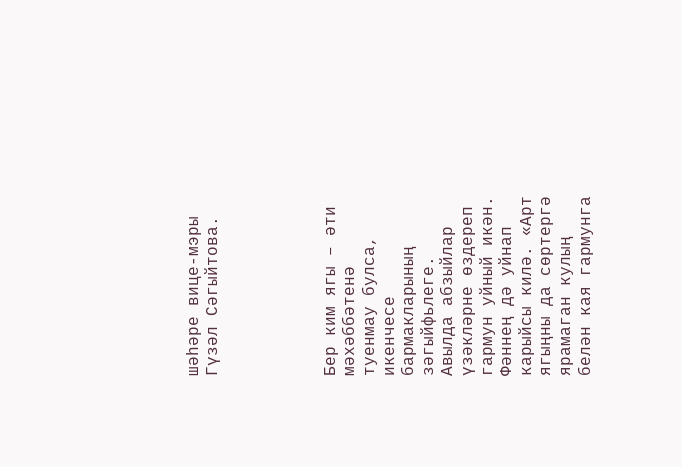шәһәре вице-мэры Гүзәл Сәгыйтова.





Бер ким ягы – әти мәхәббәтенә туенмау булса, икенчесе бармакларының зәгыйфьлеге. Авылда абзыйлар үзәкләрне өздереп гармун уйный икән. Фәннең дә уйнап карыйсы килә. «Арт ягыңны да сөртергә ярамаган кулың белән кая гармунга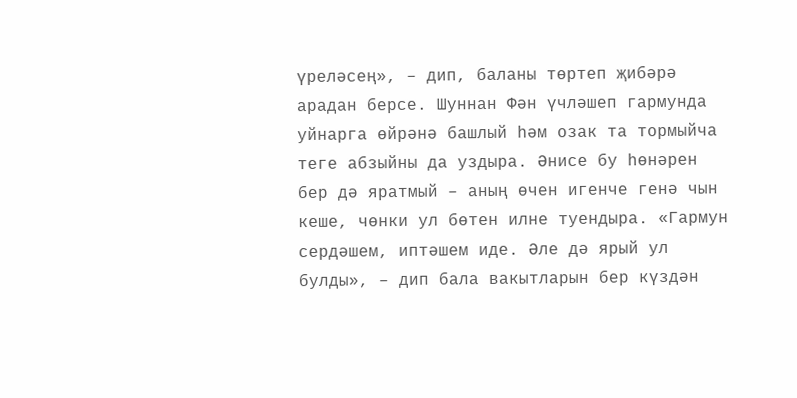үреләсең», – дип, баланы төртеп җибәрә арадан берсе. Шуннан Фән үчләшеп гармунда уйнарга өйрәнә башлый һәм озак та тормыйча теге абзыйны да уздыра. Әнисе бу һөнәрен бер дә яратмый – аның өчен игенче генә чын кеше, чөнки ул бөтен илне туендыра. «Гармун сердәшем, иптәшем иде. Әле дә ярый ул булды», – дип бала вакытларын бер күздән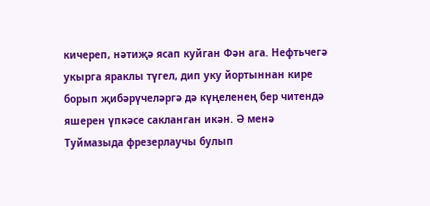кичереп, нәтиҗә ясап куйган Фән ага. Нефтьчегә укырга яраклы түгел, дип уку йортыннан кире борып җибәрүчеләргә дә күңеленең бер читендә яшерен үпкәсе сакланган икән. Ә менә Туймазыда фрезерлаучы булып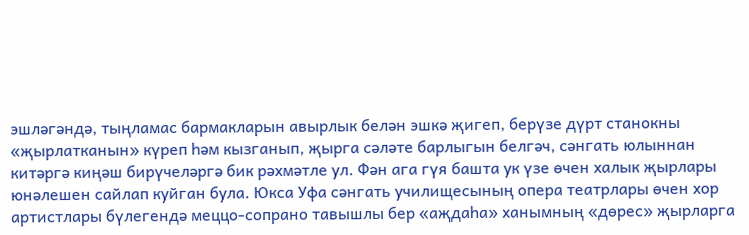эшләгәндә, тыңламас бармакларын авырлык белән эшкә җигеп, берүзе дүрт станокны «җырлатканын» күреп һәм кызганып, җырга сәләте барлыгын белгәч, сәнгать юлыннан китәргә киңәш бирүчеләргә бик рәхмәтле ул. Фән ага гүя башта ук үзе өчен халык җырлары юнәлешен сайлап куйган була. Юкса Уфа сәнгать училищесының опера театрлары өчен хор артистлары бүлегендә меццо-сопрано тавышлы бер «аҗдаһа» ханымның «дөрес» җырларга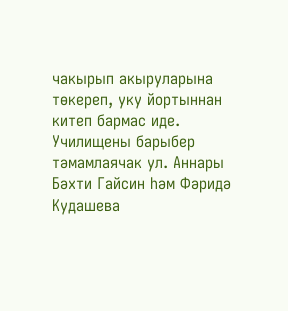чакырып акыруларына төкереп, уку йортыннан китеп бармас иде. Училищены барыбер тәмамлаячак ул. Аннары Бәхти Гайсин һәм Фәридә Кудашева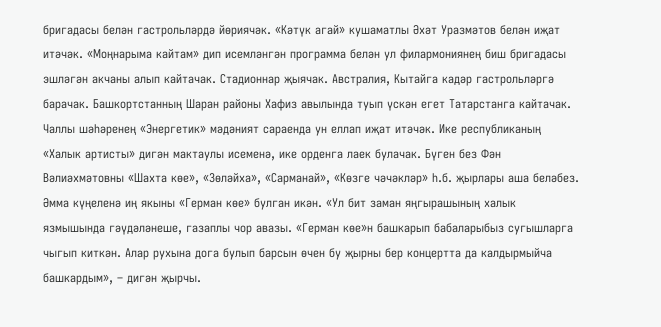бригадасы белән гастрольләрдә йөриячәк. «Кәтүк агай» кушаматлы Әхәт Уразмәтов белән иҗат итәчәк. «Моңнарыма кайтам» дип исемләнгән программа белән ул филармониянең биш бригадасы эшләгән акчаны алып кайтачак. Стадионнар җыячак. Австралия, Кытайга кадәр гастрольләргә барачак. Башкортстанның Шаран районы Хафиз авылында туып үскән егет Татарстанга кайтачак. Чаллы шәһәренең «Энергетик» мәдәният сараенда ун еллап иҗат итәчәк. Ике республиканың «Халык артисты» дигән мактаулы исеменә, ике орденга лаек булачак. Бүген без Фән Вәлиәхмәтовны «Шахта көе», «Зөләйха», «Сарманай», «Көзге чәчәкләр» һ.б. җырлары аша беләбез. Әмма күңеленә иң якыны «Герман көе» булган икән. «Ул бит заман яңгырашының халык язмышында гәүдәләнеше, газаплы чор авазы. «Герман көе»н башкарып бабаларыбыз сугышларга чыгып киткән. Алар рухына дога булып барсын өчен бу җырны бер концертта да калдырмыйча башкардым», – дигән җырчы.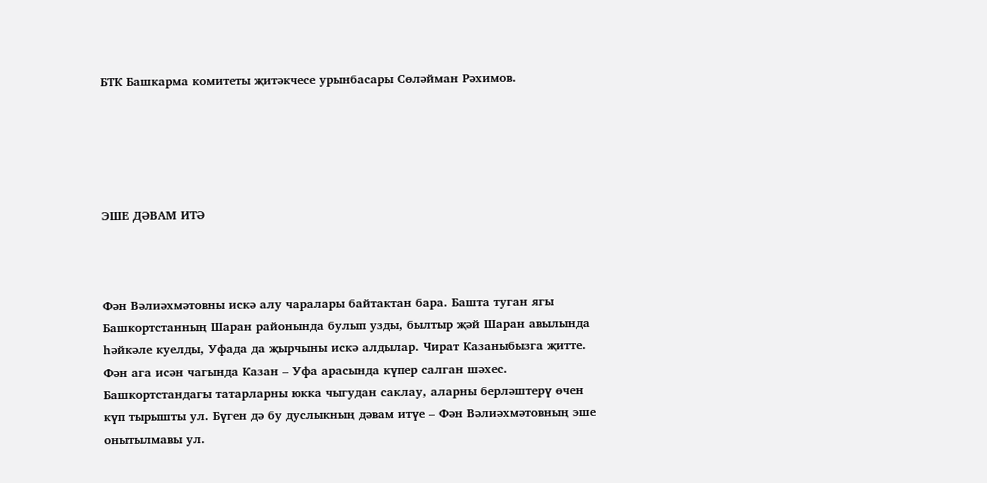БТК Башкарма комитеты җитәкчесе урынбасары Сөләйман Рәхимов.





ЭШЕ ДӘВАМ ИТӘ



Фән Вәлиәхмәтовны искә алу чаралары байтактан бара. Башта туган ягы Башкортстанның Шаран районында булып узды, былтыр җәй Шаран авылында һәйкәле куелды, Уфада да җырчыны искә алдылар. Чират Казаныбызга җитте. Фән ага исән чагында Казан – Уфа арасында күпер салган шәхес. Башкортстандагы татарларны юкка чыгудан саклау, аларны берләштерү өчен күп тырышты ул. Бүген дә бу дуслыкның дәвам итүе – Фән Вәлиәхмәтовның эше онытылмавы ул.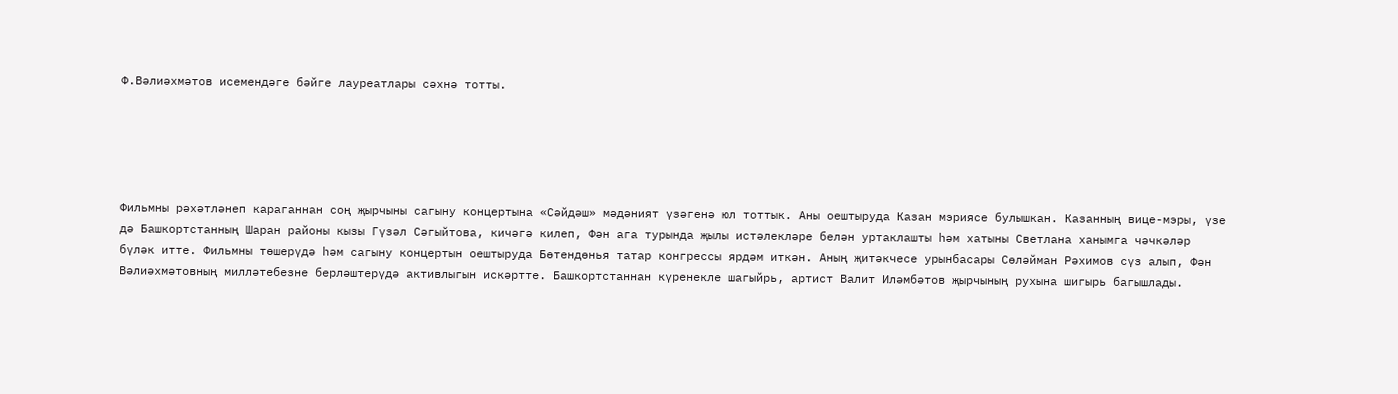Ф.Вәлиәхмәтов исемендәге бәйге лауреатлары сәхнә тотты.





Фильмны рәхәтләнеп караганнан соң җырчыны сагыну концертына «Сәйдәш» мәдәният үзәгенә юл тоттык. Аны оештыруда Казан мэриясе булышкан. Казанның вице-мэры, үзе дә Башкортстанның Шаран районы кызы Гүзәл Сәгыйтова, кичәгә килеп, Фән ага турында җылы истәлекләре белән уртаклашты һәм хатыны Светлана ханымга чәчкәләр бүләк итте. Фильмны төшерүдә һәм сагыну концертын оештыруда Бөтендөнья татар конгрессы ярдәм иткән. Аның җитәкчесе урынбасары Сөләйман Рәхимов сүз алып, Фән Вәлиәхмәтовның милләтебезне берләштерүдә активлыгын искәртте. Башкортстаннан күренекле шагыйрь, артист Валит Иләмбәтов җырчының рухына шигырь багышлады.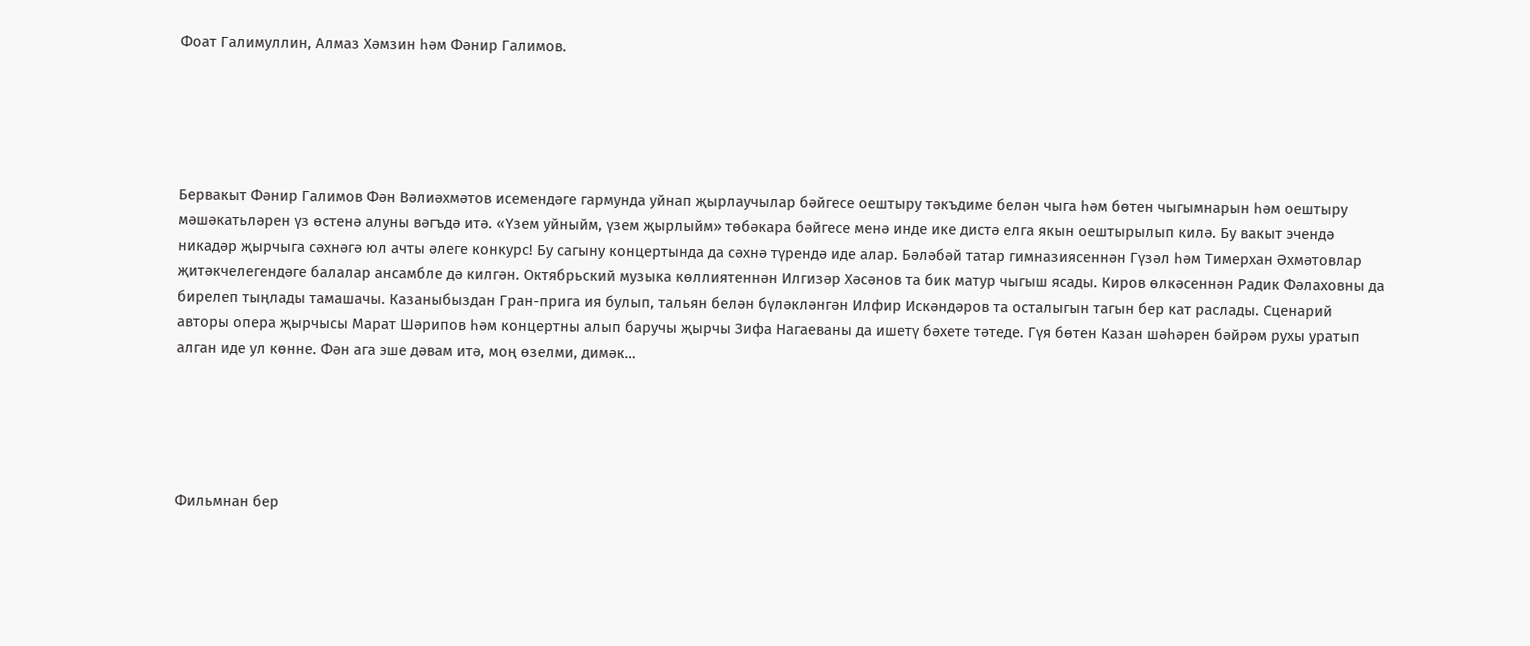Фоат Галимуллин, Алмаз Хәмзин һәм Фәнир Галимов.





Бервакыт Фәнир Галимов Фән Вәлиәхмәтов исемендәге гармунда уйнап җырлаучылар бәйгесе оештыру тәкъдиме белән чыга һәм бөтен чыгымнарын һәм оештыру мәшәкатьләрен үз өстенә алуны вәгъдә итә. «Үзем уйныйм, үзем җырлыйм» төбәкара бәйгесе менә инде ике дистә елга якын оештырылып килә. Бу вакыт эчендә никадәр җырчыга сәхнәгә юл ачты әлеге конкурс! Бу сагыну концертында да сәхнә түрендә иде алар. Бәләбәй татар гимназиясеннән Гүзәл һәм Тимерхан Әхмәтовлар җитәкчелегендәге балалар ансамбле дә килгән. Октябрьский музыка көллиятеннән Илгизәр Хәсәнов та бик матур чыгыш ясады. Киров өлкәсеннән Радик Фәлаховны да бирелеп тыңлады тамашачы. Казаныбыздан Гран-прига ия булып, тальян белән бүләкләнгән Илфир Искәндәров та осталыгын тагын бер кат раслады. Сценарий авторы опера җырчысы Марат Шәрипов һәм концертны алып баручы җырчы Зифа Нагаеваны да ишетү бәхете тәтеде. Гүя бөтен Казан шәһәрен бәйрәм рухы уратып алган иде ул көнне. Фән ага эше дәвам итә, моң өзелми, димәк…





Фильмнан бер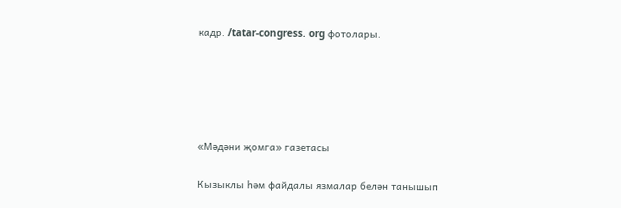кадр. /tatar-congress. org фотолары.





«Мәдәни җомга» газетасы

Кызыклы һәм файдалы язмалар белән танышып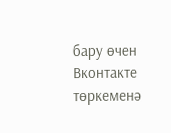бару өчен Вконтакте төркеменә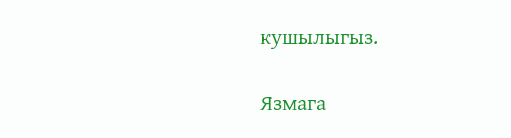кушылыгыз.

Язмага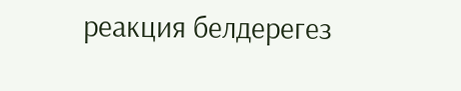реакция белдерегез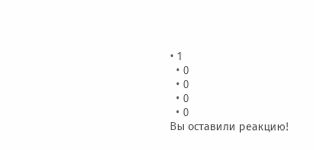• 1
  • 0
  • 0
  • 0
  • 0
Вы оставили реакцию!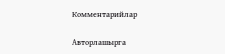Комментарийлар

Авторлашырга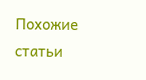Похожие статьи